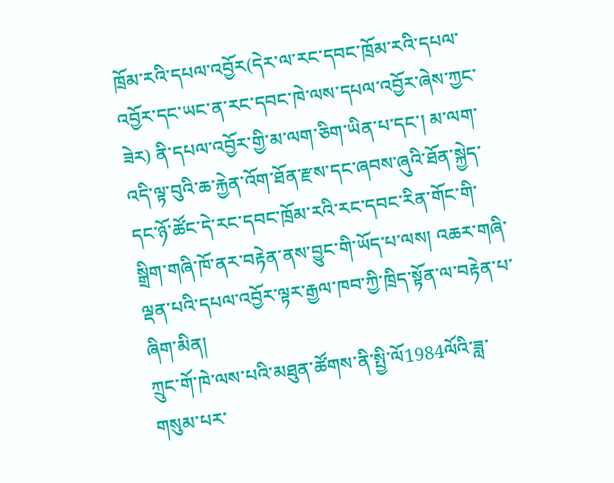ཁྲོམ་རའི་དཔལ་འབྱོར(དེར་ལ་རང་དབང་ཁྲོམ་རའི་དཔལ་འབྱོར་དང་ཡང་ན་རང་དབང་ཁེ་ལས་དཔལ་འབྱོར་ཞེས་ཀྱང་ཟེར) ནི་དཔལ་འབྱོར་གྱི་མ་ལག་ཅིག་ཡིན་པ་དང་། མ་ལག་འདི་ལྟ་བུའི་ཆ་རྐྱེན་འོག་ཐོན་རྫས་དང་ཞབས་ཞུའི་ཐོན་སྐྱེད་དང་ཉོ་ཚོང་དེ་རང་དབང་ཁྲོམ་རའི་རང་དབང་རིན་གོང་གི་སྒྲིག་གཞི་ཁོ་ནར་བརྟེན་ནས་བྱུང་གི་ཡོད་པ་ལས། འཆར་གཞི་ལྡན་པའི་དཔལ་འབྱོར་ལྟར་རྒྱལ་ཁབ་ཀྱི་ཁྲིད་སྟོན་ལ་བརྟེན་པ་ཞིག་མིན།
ཀྲུང་གོ་ཁེ་ལས་པའི་མཐུན་ཚོགས་ནི་སྤྱི་ལོ1984ལོའི་ཟླ་གསུམ་པར་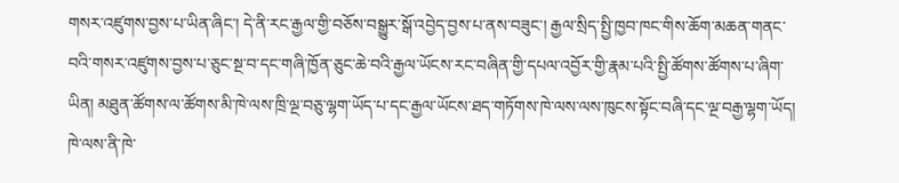གསར་འཛུགས་བྱས་པ་ཡིན་ཞིང་། དེ་ནི་རང་རྒྱལ་གྱི་བཅོས་བསྒྱུར་སྒོ་འབྱེད་བྱས་པ་ནས་བཟུང་། རྒྱལ་སྲིད་སྤྱི་ཁྱབ་ཁང་གིས་ཆོག་མཆན་གནང་བའི་གསར་འཛུགས་བྱས་པ་ཅུང་སྔ་བ་དང་གཞི་ཁྱོན་ཅུང་ཆེ་བའི་རྒྱལ་ཡོངས་རང་བཞིན་གྱི་དཔལ་འབྱོར་གྱི་རྣམ་པའི་སྤྱི་ཚོགས་ཚོགས་པ་ཞིག་ཡིན། མཐུན་ཚོགས་ལ་ཚོགས་མི་ཁེ་ལས་ཁྲི་ལྔ་བཅུ་ལྷག་ཡོད་པ་དང་རྒྱལ་ཡོངས་ཐད་གཏོགས་ཁེ་ལས་ལས་ཁུངས་སྟོང་བཞི་དང་ལྔ་བརྒྱ་ལྷག་ཡོད།
ཁེ་ལས་ནི་ཁེ་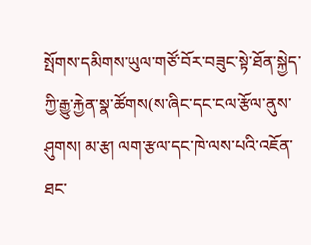སྤོགས་དམིགས་ཡུལ་གཙོ་བོར་བཟུང་སྟེ་ཐོན་སྐྱེད་ཀྱི་རྒྱུ་རྐྱེན་སྣ་ཚོགས(ས་ཞིང་དང་ངལ་རྩོལ་ནུས་ཤུགས། མ་རྩ། ལག་རྩལ་དང་ཁེ་ལས་པའི་འཇོན་ཐང་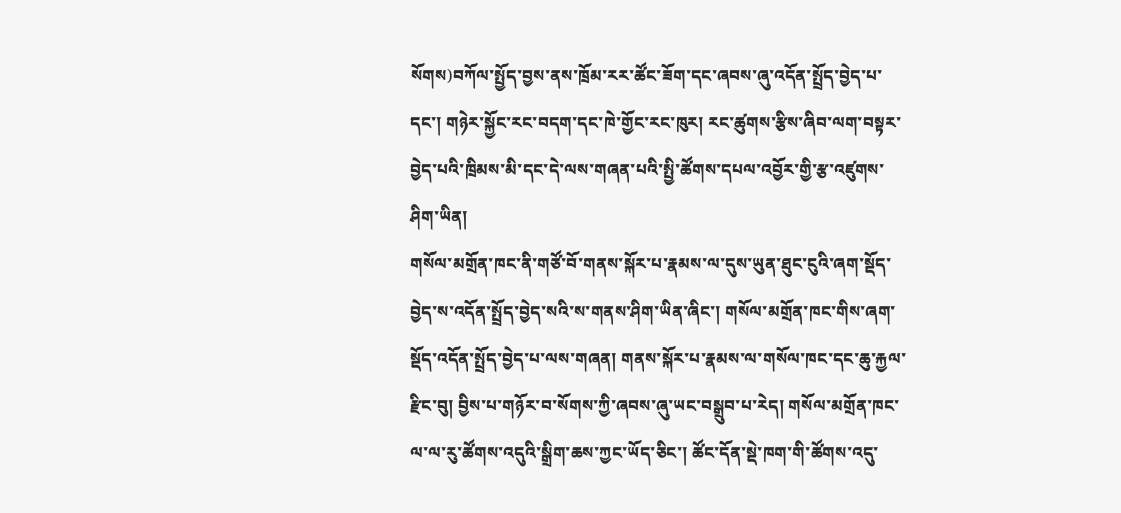སོགས)བཀོལ་སྤྱོད་བྱས་ནས་ཁྲོམ་རར་ཚོང་ཟོག་དང་ཞབས་ཞུ་འདོན་སྤྲོད་བྱེད་པ་དང་། གཉེར་སྐྱོང་རང་བདག་དང་ཁེ་གྱོང་རང་ཁུར། རང་ཚུགས་རྩིས་ཞིབ་ལག་བསྟར་བྱེད་པའི་ཁྲིམས་མི་དང་དེ་ལས་གཞན་པའི་སྤྱི་ཚོགས་དཔལ་འབྱོར་གྱི་རྩ་འཛུགས་ཤིག་ཡིན།
གསོལ་མགྲོན་ཁང་ནི་གཙོ་བོ་གནས་སྐོར་པ་རྣམས་ལ་དུས་ཡུན་ཐུང་ངུའི་ཞག་སྡོད་བྱེད་ས་འདོན་སྤྲོད་བྱེད་སའི་ས་གནས་ཤིག་ཡིན་ཞིང་། གསོལ་མགྲོན་ཁང་གིས་ཞག་སྡོད་འདོན་སྤྲོད་བྱེད་པ་ལས་གཞན། གནས་སྐོར་པ་རྣམས་ལ་གསོལ་ཁང་དང་ཆུ་རྐྱལ་རྫིང་བུ། བྱིས་པ་གཉོར་བ་སོགས་ཀྱི་ཞབས་ཞུ་ཡང་བསྒྲུབ་པ་རེད། གསོལ་མགྲོན་ཁང་ལ་ལ་རུ་ཚོགས་འདུའི་སྒྲིག་ཆས་ཀྱང་ཡོད་ཅིང་། ཚོང་དོན་སྡེ་ཁག་གི་ཚོགས་འདུ་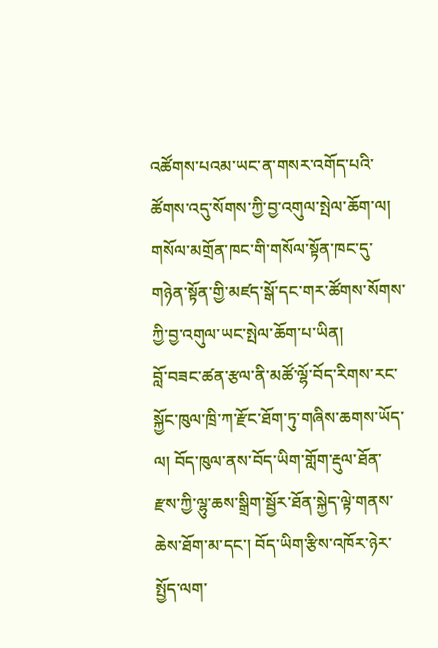འཚོགས་པའམ་ཡང་ན་གསར་འགོད་པའི་ཚོགས་འདུ་སོགས་ཀྱི་བྱ་འགུལ་སྤེལ་ཆོག་ལ། གསོལ་མགྲོན་ཁང་གི་གསོལ་སྟོན་ཁང་དུ་གཉེན་སྟོན་གྱི་མཛད་སྒོ་དང་གར་ཚོགས་སོགས་ཀྱི་བྱ་འགུལ་ཡང་སྤེལ་ཆོག་པ་ཡིན།
བློ་བཟང་ཚན་རྩལ་ནི་མཚོ་ལྷོ་བོད་རིགས་རང་སྐྱོང་ཁུལ་ཁྲི་ཀ་རྫོང་ཐོག་ཏུ་གཞིས་ཆགས་ཡོད་ལ། བོད་ཁུལ་ནས་བོད་ཡིག་གློག་རྡུལ་ཐོན་རྫས་ཀྱི་ལྷུ་ཆས་སྒྲིག་སྦྱོར་ཐོན་སྐྱེད་ལྟེ་གནས་ཆེས་ཐོག་མ་དང་། བོད་ཡིག་རྩིས་འཁོར་ཉེར་སྤྱོད་ལག་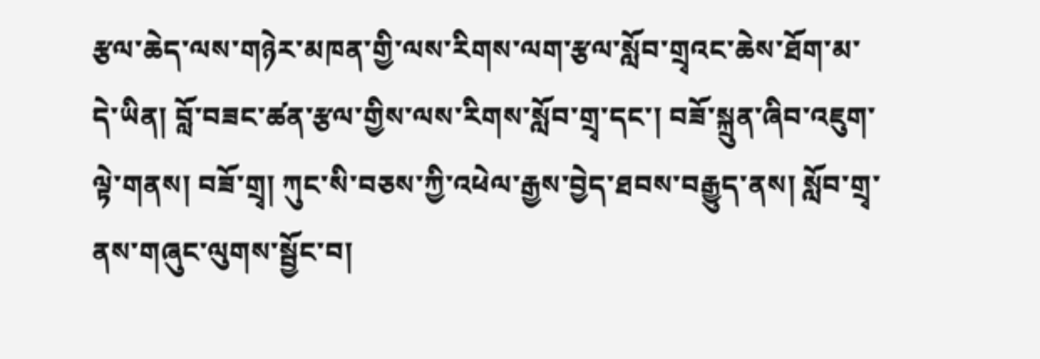རྩལ་ཆེད་ལས་གཉེར་མཁན་གྱི་ལས་རིགས་ལག་རྩལ་སློབ་གྲྭའང་ཆེས་ཐོག་མ་དེ་ཡིན། བློ་བཟང་ཚན་རྩལ་གྱིས་ལས་རིགས་སློབ་གྲྭ་དང་། བཟོ་སྐྲུན་ཞིབ་འཇུག་ལྟེ་གནས། བཟོ་གྲྭ། ཀུང་སི་བཅས་ཀྱི་འཕེལ་རྒྱས་བྱེད་ཐབས་བརྒྱུད་ནས། སློབ་གྲྭ་ནས་གཞུང་ལུགས་སྦྱོང་བ།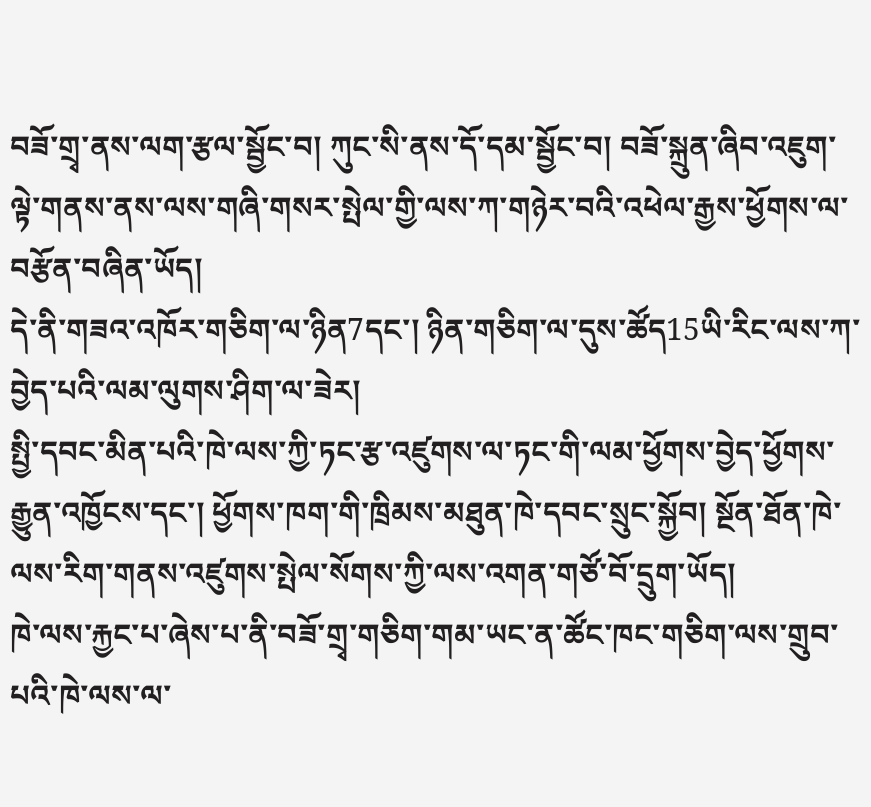བཟོ་གྲྭ་ནས་ལག་རྩལ་སྦྱོང་བ། ཀུང་སི་ནས་དོ་དམ་སྦྱོང་བ། བཟོ་སྐྲུན་ཞིབ་འཇུག་ལྟེ་གནས་ནས་ལས་གཞི་གསར་སྤེལ་གྱི་ལས་ཀ་གཉེར་བའི་འཕེལ་རྒྱས་ཕྱོགས་ལ་བརྩོན་བཞིན་ཡོད།
དེ་ནི་གཟའ་འཁོར་གཅིག་ལ་ཉིན7དང་། ཉིན་གཅིག་ལ་དུས་ཚོད15ཡི་རིང་ལས་ཀ་བྱེད་པའི་ལམ་ལུགས་ཤིག་ལ་ཟེར།
སྤྱི་དབང་མིན་པའི་ཁེ་ལས་ཀྱི་ཏང་རྩ་འཛུགས་ལ་ཏང་གི་ལམ་ཕྱོགས་བྱེད་ཕྱོགས་རྒྱུན་འཁྱོངས་དང་། ཕྱོགས་ཁག་གི་ཁྲིམས་མཐུན་ཁེ་དབང་སྲུང་སྐྱོབ། སྔོན་ཐོན་ཁེ་ལས་རིག་གནས་འཛུགས་སྤེལ་སོགས་ཀྱི་ལས་འགན་གཙོ་བོ་དྲུག་ཡོད།
ཁེ་ལས་རྐྱང་པ་ཞེས་པ་ནི་བཟོ་གྲྭ་གཅིག་གམ་ཡང་ན་ཚོང་ཁང་གཅིག་ལས་གྲུབ་པའི་ཁེ་ལས་ལ་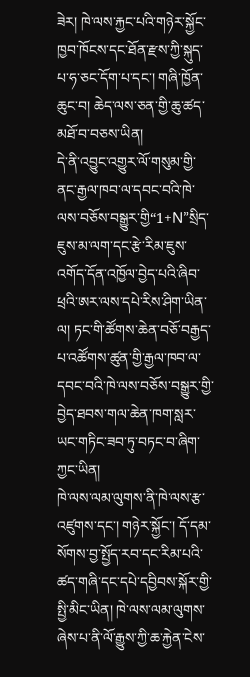ཟེར། ཁེ་ལས་རྐྱང་པའི་གཉེར་སྐྱོང་ཁྱབ་ཁོངས་དང་ཐོན་རྫས་ཀྱི་སྐུད་པ་ཧ་ཅང་དོག་པ་དང་། གཞི་ཁྱོན་ཆུང་བ། ཆེད་ལས་ཅན་གྱི་ཆུ་ཚད་མཐོ་བ་བཅས་ཡིན།
དེ་ནི་འབྱུང་འགྱུར་ལོ་གསུམ་གྱི་ནང་རྒྱལ་ཁབ་ལ་དབང་བའི་ཁེ་ལས་བཅོས་བསྒྱུར་གྱི“1+N”སྲིད་ཇུས་མ་ལག་དང་རྩེ་རིམ་ཇུས་འགོད་དོན་འཁྱོལ་བྱེད་པའི་ཞིབ་ཕྲའི་ཨར་ལས་དཔེ་རིས་ཤིག་ཡིན་ལ། ཏང་གི་ཚོགས་ཆེན་བཅོ་བརྒྱད་པ་འཚོགས་ཚུན་གྱི་རྒྱལ་ཁབ་ལ་དབང་བའི་ཁེ་ལས་བཅོས་བསྒྱུར་གྱི་བྱེད་ཐབས་གལ་ཆེན་ཁག་སླར་ཡང་གཏིང་ཟབ་ཏུ་བཏང་བ་ཞིག་ཀྱང་ཡིན།
ཁེ་ལས་ལམ་ལུགས་ནི་ཁེ་ལས་རྩ་འཛུགས་དང་། གཉེར་སྐྱོང་། དོ་དམ་སོགས་བྱ་སྤྱོད་རབ་དང་རིམ་པའི་ཚད་གཞི་དང་དཔེ་དབྱིབས་སྐོར་གྱི་སྤྱི་མིང་ཡིན། ཁེ་ལས་ལམ་ལུགས་ཞེས་པ་ནི་ལོ་རྒྱུས་ཀྱི་ཆ་རྐྱེན་ངེས་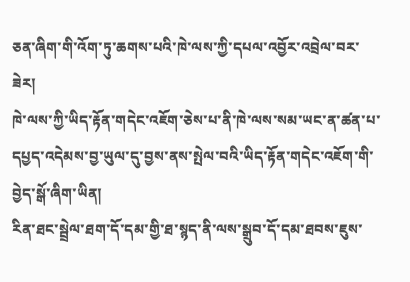ཅན་ཞིག་གི་འོག་ཏུ་ཆགས་པའི་ཁེ་ལས་ཀྱི་དཔལ་འབྱོར་འབྲེལ་བར་ཟེར།
ཁེ་ལས་ཀྱི་ཡིད་རྟོན་གདེང་འཇོག་ཅེས་པ་ནི་ཁེ་ལས་སམ་ཡང་ན་ཚན་པ་དཔྱད་འདེམས་བྱ་ཡུལ་དུ་བྱས་ནས་སྤེལ་བའི་ཡིད་རྟོན་གདེང་འཇོག་གི་བྱེད་སྒོ་ཞིག་ཡིན།
རིན་ཐང་སྦྲེལ་ཐག་དོ་དམ་གྱི་ཐ་སྙད་ནི་ལས་སྒྲུབ་དོ་དམ་ཐབས་ཇུས་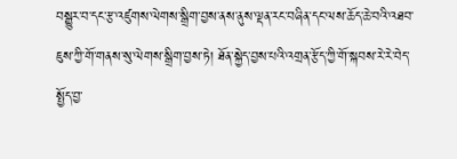བསྒྱུར་བ་དང་རྩ་འཛུགས་ལེགས་སྒྲིག་བྱས་ནས་ནུས་ལྡན་རང་བཞིན་དང་ལས་ཆོད་ཆེ་བའི་འཐབ་ཇུས་ཀྱི་གོ་གནས་སུ་ལེགས་སྒྲིག་བྱས་ཏེ། ཐོན་སྐྱེད་བྱས་པའི་འགྲན་རྩོད་ཀྱི་གོ་སྐབས་རེ་རེ་བེད་སྤྱོད་བྱ་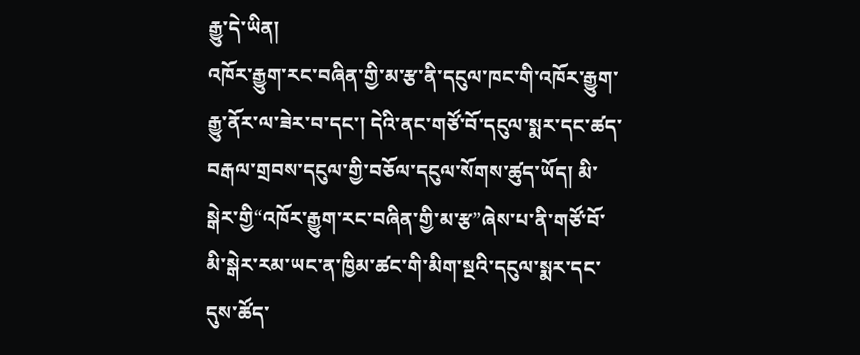རྒྱུ་དེ་ཡིན།
འཁོར་རྒྱུག་རང་བཞིན་གྱི་མ་རྩ་ནི་དངུལ་ཁང་གི་འཁོར་རྒྱུག་རྒྱུ་ནོར་ལ་ཟེར་བ་དང་། དེའི་ནང་གཙོ་བོ་དངུལ་སྨར་དང་ཚད་བརྒལ་གྲབས་དངུལ་གྱི་བཅོལ་དངུལ་སོགས་ཚུད་ཡོད། མི་སྒེར་གྱི“འཁོར་རྒྱུག་རང་བཞིན་གྱི་མ་རྩ”ཞེས་པ་ནི་གཙོ་བོ་མི་སྒེར་རམ་ཡང་ན་ཁྱིམ་ཚང་གི་མིག་སྔའི་དངུལ་སྨར་དང་དུས་ཚོད་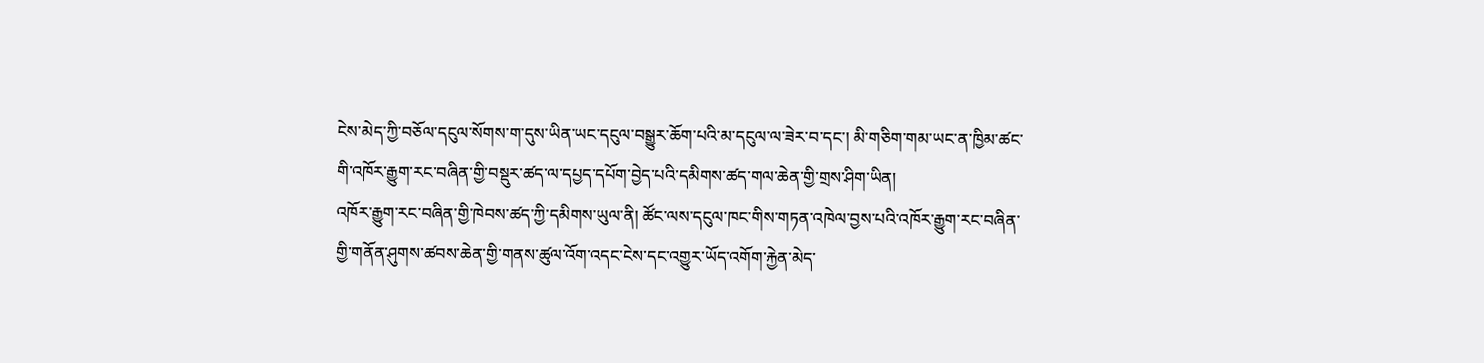ངེས་མེད་ཀྱི་བཅོལ་དངུལ་སོགས་ག་དུས་ཡིན་ཡང་དངུལ་བསྒྱུར་ཆོག་པའི་མ་དངུལ་ལ་ཟེར་བ་དང་། མི་གཅིག་གམ་ཡང་ན་ཁྱིམ་ཚང་གི་འཁོར་རྒྱུག་རང་བཞིན་གྱི་བསྡུར་ཚད་ལ་དཔྱད་དཔོག་བྱེད་པའི་དམིགས་ཚད་གལ་ཆེན་གྱི་གྲས་ཤིག་ཡིན།
འཁོར་རྒྱུག་རང་བཞིན་གྱི་ཁེབས་ཚད་ཀྱི་དམིགས་ཡུལ་ནི། ཚོང་ལས་དངུལ་ཁང་གིས་གཏན་འཁེལ་བྱས་པའི་འཁོར་རྒྱུག་རང་བཞིན་གྱི་གནོན་ཤུགས་ཚབས་ཆེན་གྱི་གནས་ཚུལ་འོག་འདང་ངེས་དང་འགྱུར་ཡོད་འགོག་རྐྱེན་མེད་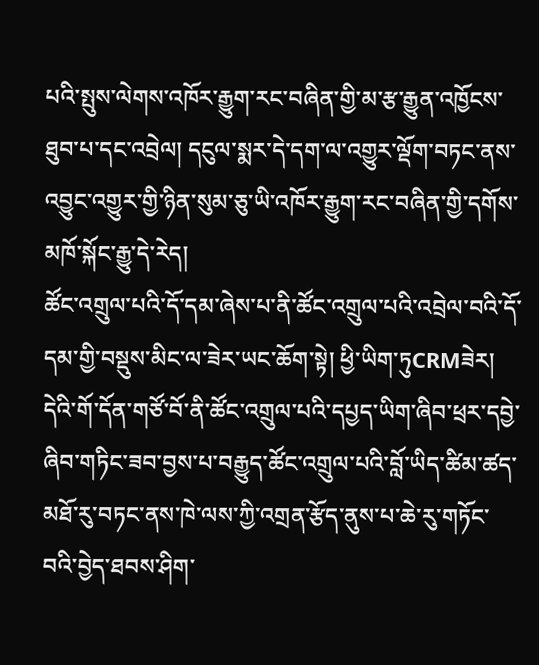པའི་སྤུས་ལེགས་འཁོར་རྒྱུག་རང་བཞིན་གྱི་མ་རྩ་རྒྱུན་འཁྱོངས་ཐུབ་པ་དང་འབྲེལ། དངུལ་སྨར་དེ་དག་ལ་འགྱུར་ལྡོག་བཏང་ནས་འབྱུང་འགྱུར་གྱི་ཉིན་སུམ་ཅུ་ཡི་འཁོར་རྒྱུག་རང་བཞིན་གྱི་དགོས་མཁོ་སྐོང་རྒྱུ་དེ་རེད།
ཚོང་འགྲུལ་པའི་དོ་དམ་ཞེས་པ་ནི་ཚོང་འགྲུལ་པའི་འབྲེལ་བའི་དོ་དམ་གྱི་བསྡུས་མིང་ལ་ཟེར་ཡང་ཆོག་སྟེ། ཕྱི་ཡིག་ཏུCRMཟེར། དེའི་གོ་དོན་གཙོ་བོ་ནི་ཚོང་འགྲུལ་པའི་དཔྱད་ཡིག་ཞིབ་ཕྲར་དབྱེ་ཞིབ་གཏིང་ཟབ་བྱས་པ་བརྒྱུད་ཚོང་འགྲུལ་པའི་བློ་ཡིད་ཚིམ་ཚད་མཐོ་རུ་བཏང་ནས་ཁེ་ལས་ཀྱི་འགྲན་རྩོད་ནུས་པ་ཆེ་རུ་གཏོང་བའི་བྱེད་ཐབས་ཤིག་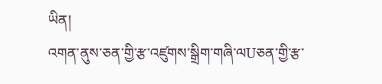ཡིན།
འགན་ནུས་ཅན་གྱི་རྩ་འཛུགས་སྒྲིག་གཞི་ལUཅན་གྱི་རྩ་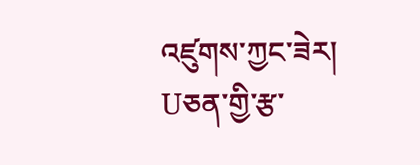འཛུགས་ཀྱང་ཟེར། Uཅན་གྱི་རྩ་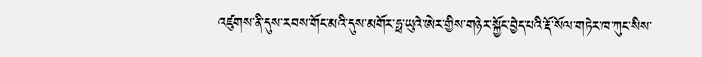འཛུགས་ནི་དུས་རབས་གོང་མའི་དུས་མགོར་ཧྥ་ཡུའེ་ཨེར་གྱིས་གཉེར་སྐྱོང་བྱེད་པའི་རྡོ་སོལ་གཏེར་ཁ་ཀུང་སིས་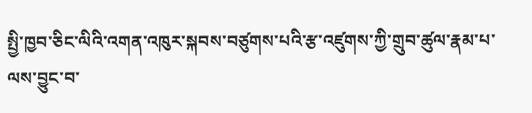སྤྱི་ཁྱབ་ཅིང་ལིའི་འགན་འཁུར་སྐབས་བཙུགས་པའི་རྩ་འཛུགས་ཀྱི་གྲུབ་ཚུལ་རྣམ་པ་ལས་བྱུང་བ་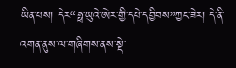ཡིན་པས། དེར“ཧྥ་ཡུའེ་ཨེར་གྱི་དཔེ་དབྱིབས”ཀྱང་ཟེར། དེ་ནི་འགན་ནུས་ལ་གཞིགས་ནས་སྡེ་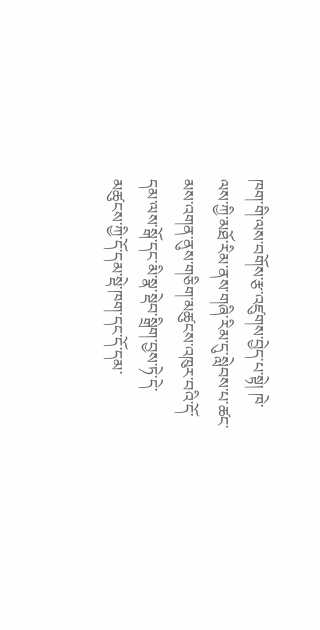ཁག་གི་ལས་བགོས་རྩ་འཛུགས་བྱེད་པ་སྟེ། ཁེ་ལས་ཀྱི་མཐོ་རིམ་ནས་གཞི་རིམ་དུ་སླེབས་པ་ཚང་མས་འགན་ནུས་གཅིག་མཚུངས་འཁུར་བའི་དོ་དམ་ལས་སྒོ་དང་མི་སྣ་སྡེབ་སྒྲིག་བྱས་ཏེ་དེ་མཚུངས་ཀྱི་དོ་དམ་སྡེ་ཁག་དང་དོ་དམ་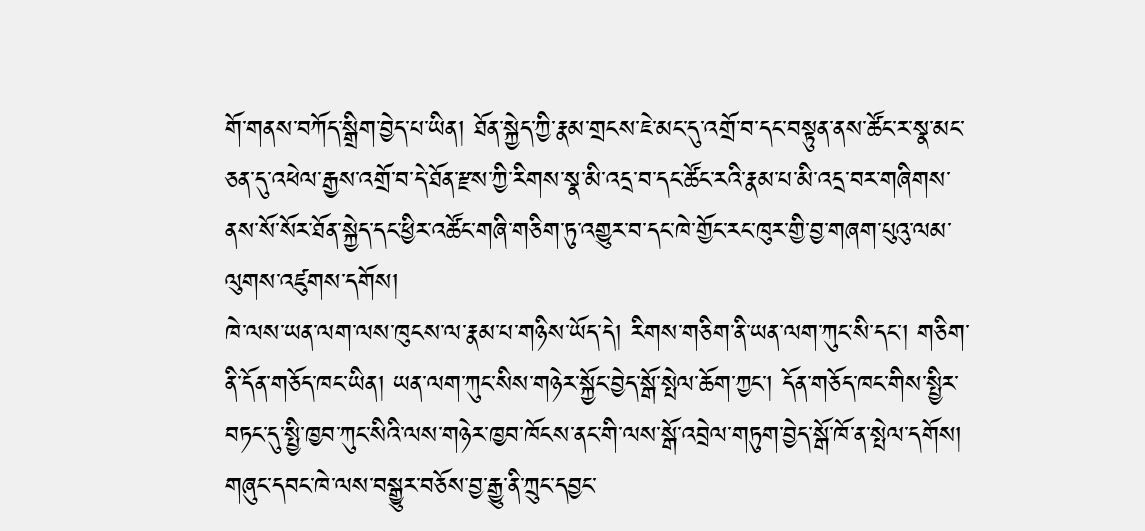གོ་གནས་བཀོད་སྒྲིག་བྱེད་པ་ཡིན། ཐོན་སྐྱེད་ཀྱི་རྣམ་གྲངས་ཇེ་མང་དུ་འགྲོ་བ་དང་བསྟུན་ནས་ཚོང་ར་སྣ་མང་ཅན་དུ་འཕེལ་རྒྱས་འགྲོ་བ་དེ་ཐོན་རྫས་ཀྱི་རིགས་སྣ་མི་འདྲ་བ་དང་ཚོང་རའི་རྣམ་པ་མི་འདྲ་བར་གཞིགས་ནས་སོ་སོར་ཐོན་སྐྱེད་དང་ཕྱིར་འཚོང་གཞི་གཅིག་ཏུ་འགྱུར་བ་དང་ཁེ་གྱོང་རང་ཁུར་གྱི་བྱ་གཞག་པུའུ་ལམ་ལུགས་འཛུགས་དགོས།
ཁེ་ལས་ཡན་ལག་ལས་ཁུངས་ལ་རྣམ་པ་གཉིས་ཡོད་དེ། རིགས་གཅིག་ནི་ཡན་ལག་ཀུང་སི་དང་། གཅིག་ནི་དོན་གཅོད་ཁང་ཡིན། ཡན་ལག་ཀུང་སིས་གཉེར་སྐྱོང་བྱེད་སྒོ་སྤེལ་ཆོག་ཀྱང་། དོན་གཅོད་ཁང་གིས་སྤྱིར་བཏང་དུ་སྤྱི་ཁྱབ་ཀུང་སིའི་ལས་གཉེར་ཁྱབ་ཁོངས་ནང་གི་ལས་སྒོ་འབྲེལ་གཏུག་བྱེད་སྒོ་ཁོ་ན་སྤེལ་དགོས།
གཞུང་དབང་ཁེ་ལས་བསྒྱུར་བཅོས་བྱ་རྒྱུ་ནི་ཀྲུང་དབྱང་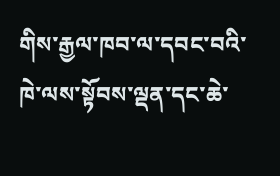གིས་རྒྱལ་ཁབ་ལ་དབང་བའི་ཁེ་ལས་སྟོབས་ལྡན་དང་ཆེ་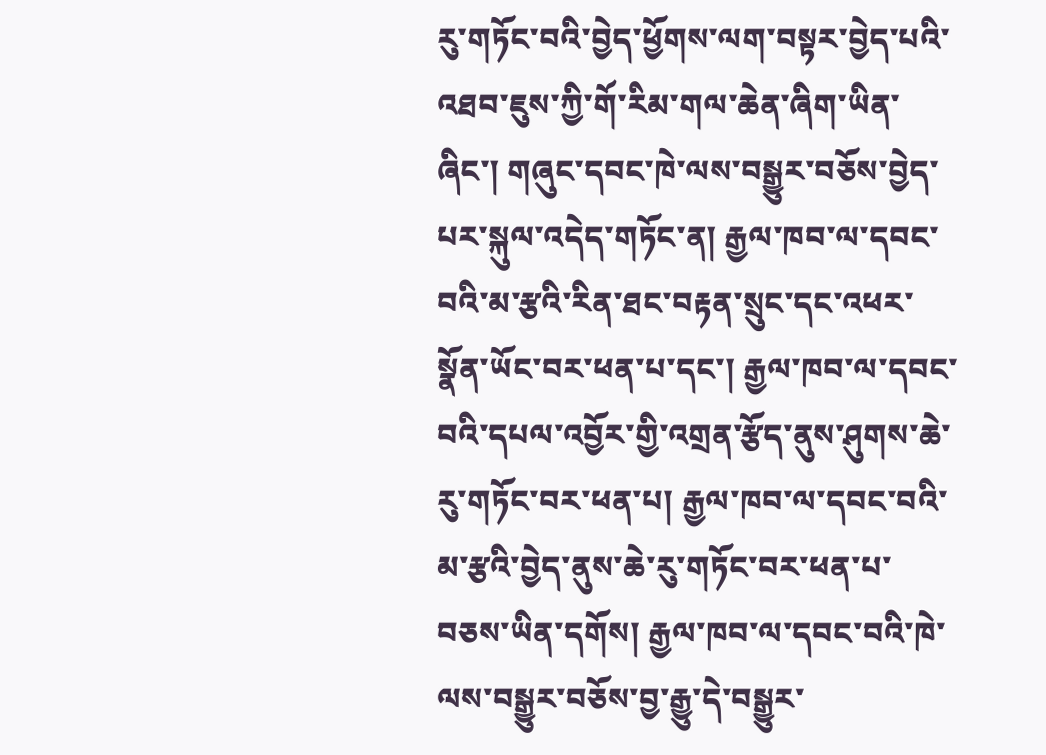རུ་གཏོང་བའི་བྱེད་ཕྱོགས་ལག་བསྟར་བྱེད་པའི་འཐབ་ཇུས་ཀྱི་གོ་རིམ་གལ་ཆེན་ཞིག་ཡིན་ཞིང་། གཞུང་དབང་ཁེ་ལས་བསྒྱུར་བཅོས་བྱེད་པར་སྐུལ་འདེད་གཏོང་ན། རྒྱལ་ཁབ་ལ་དབང་བའི་མ་རྩའི་རིན་ཐང་བརྟན་སྲུང་དང་འཕར་སྣོན་ཡོང་བར་ཕན་པ་དང་། རྒྱལ་ཁབ་ལ་དབང་བའི་དཔལ་འབྱོར་གྱི་འགྲན་རྩོད་ནུས་ཤུགས་ཆེ་རུ་གཏོང་བར་ཕན་པ། རྒྱལ་ཁབ་ལ་དབང་བའི་མ་རྩའི་བྱེད་ནུས་ཆེ་རུ་གཏོང་བར་ཕན་པ་བཅས་ཡིན་དགོས། རྒྱལ་ཁབ་ལ་དབང་བའི་ཁེ་ལས་བསྒྱུར་བཅོས་བྱ་རྒྱུ་དེ་བསྒྱུར་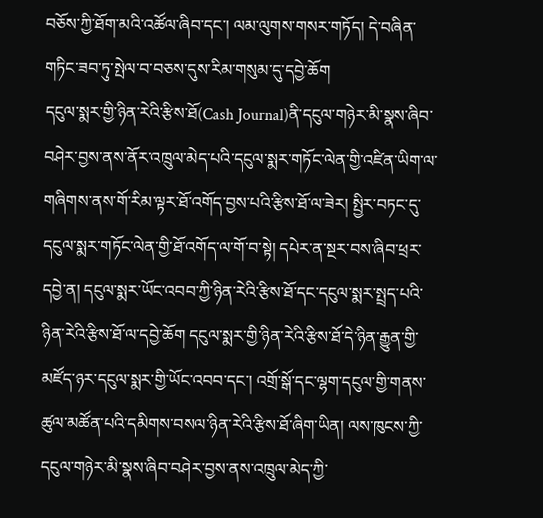བཅོས་ཀྱི་ཐོག་མའི་འཚོལ་ཞིབ་དང་། ལམ་ལུགས་གསར་གཏོད། དེ་བཞིན་གཏིང་ཟབ་ཏུ་སྤེལ་བ་བཅས་དུས་རིམ་གསུམ་དུ་དབྱེ་ཆོག
དངུལ་སྨར་གྱི་ཉིན་རེའི་རྩིས་ཐོ(Cash Journal)ནི་དངུལ་གཉེར་མི་སྣས་ཞིབ་བཤེར་བྱས་ནས་ནོར་འཁྲུལ་མེད་པའི་དངུལ་སྨར་གཏོང་ལེན་གྱི་འཛིན་ཡིག་ལ་གཞིགས་ནས་གོ་རིམ་ལྟར་ཐོ་འགོད་བྱས་པའི་རྩིས་ཐོ་ལ་ཟེར། སྤྱིར་བཏང་དུ་དངུལ་སྨར་གཏོང་ལེན་གྱི་ཐོ་འགོད་ལ་གོ་བ་སྟེ། དཔེར་ན་སྔར་བས་ཞིབ་ཕྲར་དབྱེ་ན། དངུལ་སྨར་ཡོང་འབབ་ཀྱི་ཉིན་རེའི་རྩིས་ཐོ་དང་དངུལ་སྨར་སྤྲད་པའི་ཉིན་རེའི་རྩིས་ཐོ་ལ་དབྱེ་ཆོག དངུལ་སྨར་གྱི་ཉིན་རེའི་རྩིས་ཐོ་དེ་ཉིན་རྒྱུན་གྱི་མཛོད་ཉར་དངུལ་སྨར་གྱི་ཡོང་འབབ་དང་། འགྲོ་སྒོ་དང་ལྷག་དངུལ་གྱི་གནས་ཚུལ་མཚོན་པའི་དམིགས་བསལ་ཉིན་རེའི་རྩིས་ཐོ་ཞིག་ཡིན། ལས་ཁུངས་ཀྱི་དངུལ་གཉེར་མི་སྣས་ཞིབ་བཤེར་བྱས་ནས་འཁྲུལ་མེད་ཀྱི་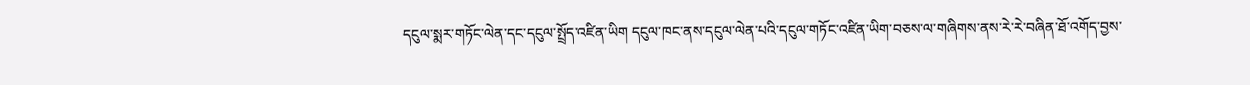དངུལ་སྨར་གཏོང་ལེན་དང་དངུལ་སྤྲོད་འཛིན་ཡིག དངུལ་ཁང་ནས་དངུལ་ལེན་པའི་དངུལ་གཏོང་འཛིན་ཡིག་བཅས་ལ་གཞིགས་ནས་རེ་རེ་བཞིན་ཐོ་འགོད་བྱས་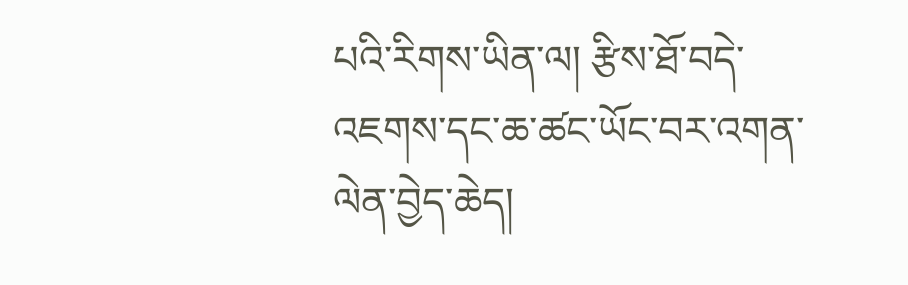པའི་རིགས་ཡིན་ལ། རྩིས་ཐོ་བདེ་འཇགས་དང་ཆ་ཚང་ཡོང་བར་འགན་ལེན་བྱེད་ཆེད།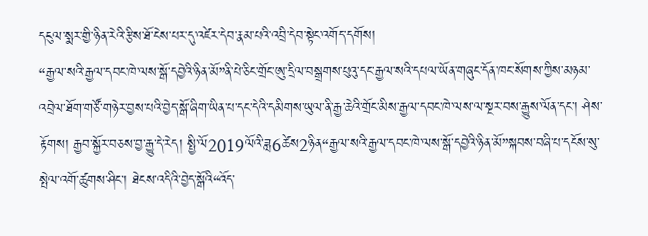དངུལ་སྨར་གྱི་ཉིན་རེའི་རྩིས་ཐོ་ངེས་པར་དུ་འཛེར་དེབ་རྣམ་པའི་འབྲི་དེབ་སྟེང་འགོད་དགོས།
“རྒྱལ་སའི་རྒྱལ་དབང་ཁེ་ལས་སྒོ་དབྱེའི་ཉིན་མོ”ནི་པེ་ཅིང་གྲོང་ཨུ་དྲིལ་བསྒྲགས་པུའུ་དང་རྒྱལ་སའི་དཔལ་ཡོན་གཞུང་དོན་ཁང་སོགས་ཀྱིས་མཉམ་འབྲེལ་ཐོག་གཙོ་གཉེར་བྱས་པའི་བྱེད་སྒོ་ཞིག་ཡིན་པ་དང་དེའི་དམིགས་ཡུལ་ནི་རྒྱ་ཆེའི་གྲོང་མིས་རྒྱལ་དབང་ཁེ་ལས་ལ་སྔར་བས་རྒྱུས་ལོན་དང་། ཤེས་རྟོགས། རྒྱབ་སྐྱོར་བཅས་བྱ་རྒྱུ་དེ་རེད། སྤྱི་ལོ2019ལོའི་ཟླ6ཚེས2ཉིན“རྒྱལ་སའི་རྒྱལ་དབང་ཁེ་ལས་སྒོ་དབྱེའི་ཉིན་མོ”སྐབས་བཞི་པ་དངོས་སུ་སྤེལ་འགོ་ཚུགས་ཤིང་། ཐེངས་འདིའི་བྱེད་སྒོའི“འོད་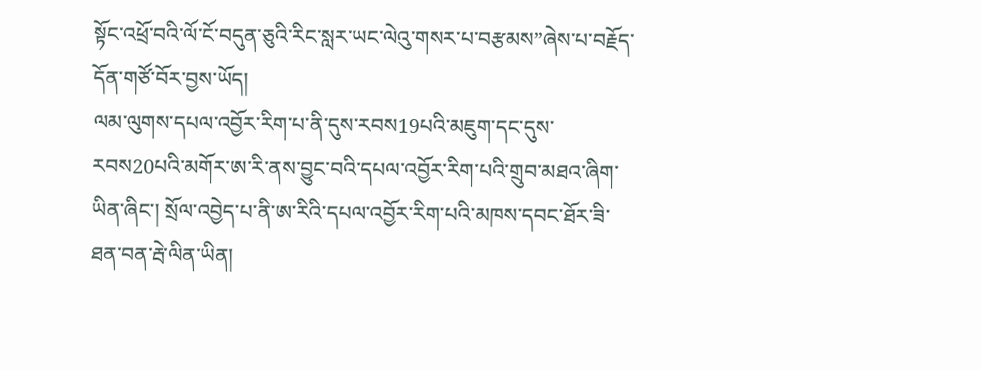སྟོང་འཕྲོ་བའི་ལོ་ངོ་བདུན་ཅུའི་རིང་སླར་ཡང་ལེའུ་གསར་པ་བརྩམས”ཞེས་པ་བརྗོད་དོན་གཙོ་བོར་བྱས་ཡོད།
ལམ་ལུགས་དཔལ་འབྱོར་རིག་པ་ནི་དུས་རབས19པའི་མཇུག་དང་དུས་རབས20པའི་མགོར་ཨ་རི་ནས་བྱུང་བའི་དཔལ་འབྱོར་རིག་པའི་གྲུབ་མཐའ་ཞིག་ཡིན་ཞིང་། སྲོལ་འབྱེད་པ་ནི་ཨ་རིའི་དཔལ་འབྱོར་རིག་པའི་མཁས་དབང་ཐོར་ཟི་ཐན་བན་རྦེ་ལིན་ཡིན།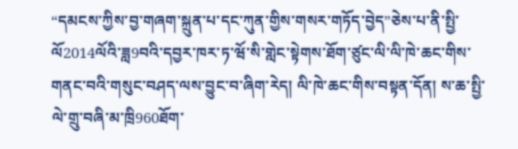“དམངས་ཀྱིས་བྱ་གཞག་སྐྲུན་པ་དང་ཀུན་གྱིས་གསར་གཏོད་བྱེད”ཅེས་པ་ནི་སྤྱི་ལོ2014ལོའི་ཟླ9བའི་དབྱར་ཁར་ཏ་ཝོ་སི་གླེང་སྟེགས་ཐོག་ཙུང་ལི་ལི་ཁེ་ཆང་གིས་གནང་བའི་གསུང་བཤད་ལས་བྱུང་བ་ཞིག་རེད། ལི་ཁེ་ཆང་གིས་བསྟན་དོན། ས་ཆ་སྤྱི་ལེ་གྲུ་བཞི་མ་ཁྲི960ཐོག་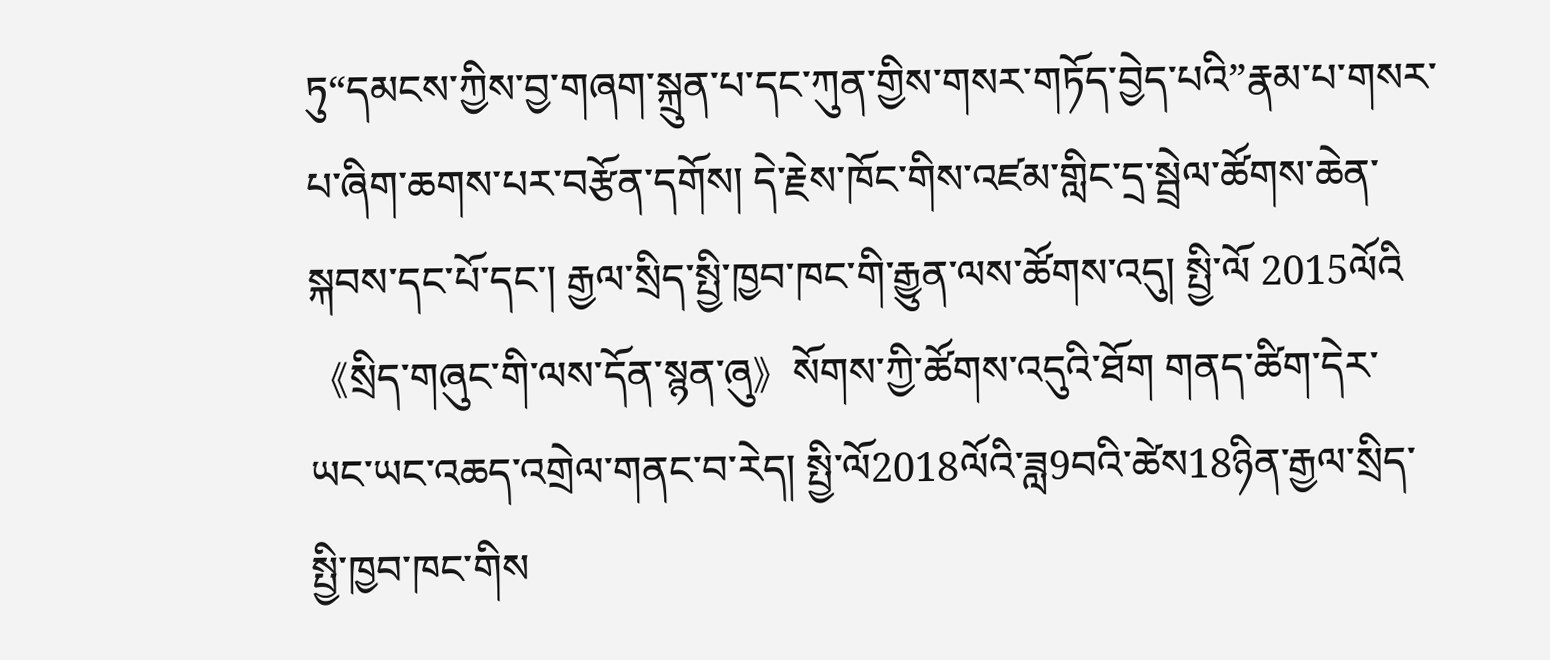ཏུ“དམངས་ཀྱིས་བྱ་གཞག་སྐྲུན་པ་དང་ཀུན་གྱིས་གསར་གཏོད་བྱེད་པའི”རྣམ་པ་གསར་པ་ཞིག་ཆགས་པར་བརྩོན་དགོས། དེ་རྗེས་ཁོང་གིས་འཛམ་གླིང་དྲ་སྦྲེལ་ཚོགས་ཆེན་སྐབས་དང་པོ་དང་། རྒྱལ་སྲིད་སྤྱི་ཁྱབ་ཁང་གི་རྒྱུན་ལས་ཚོགས་འདུ། སྤྱི་ལོ 2015ལོའི《སྲིད་གཞུང་གི་ལས་དོན་སྙན་ཞུ》སོགས་ཀྱི་ཚོགས་འདུའི་ཐོག གནད་ཚིག་དེར་ཡང་ཡང་འཆད་འགྲེལ་གནང་བ་རེད། སྤྱི་ལོ2018ལོའི་ཟླ9བའི་ཚེས18ཉིན་རྒྱལ་སྲིད་སྤྱི་ཁྱབ་ཁང་གིས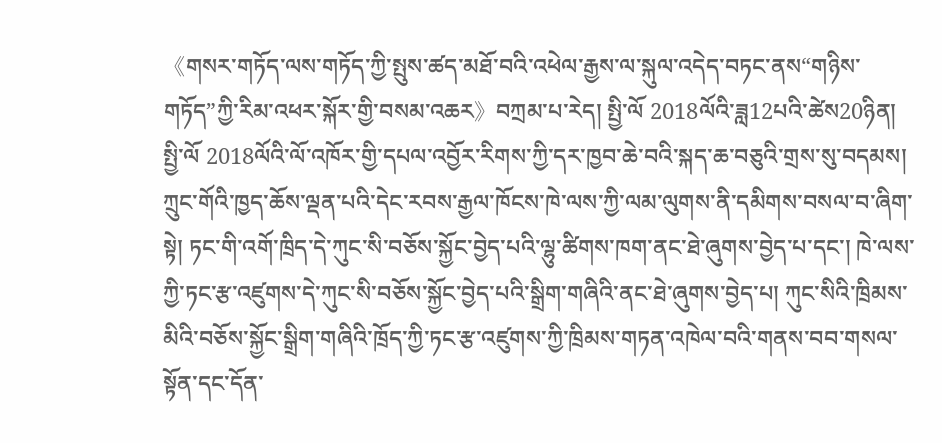《གསར་གཏོད་ལས་གཏོད་ཀྱི་སྤུས་ཚད་མཐོ་བའི་འཕེལ་རྒྱས་ལ་སྐུལ་འདེད་བཏང་ནས“གཉིས་གཏོད”ཀྱི་རིམ་འཕར་སྐོར་གྱི་བསམ་འཆར》བཀྲམ་པ་རེད། སྤྱི་ལོ 2018ལོའི་ཟླ12པའི་ཚེས20ཉིན། སྤྱི་ལོ 2018ལོའི་ལོ་འཁོར་གྱི་དཔལ་འབྱོར་རིགས་ཀྱི་དར་ཁྱབ་ཆེ་བའི་སྐད་ཆ་བཅུའི་གྲས་སུ་བདམས།
ཀྲུང་གོའི་ཁྱད་ཆོས་ལྡན་པའི་དེང་རབས་རྒྱལ་ཁོངས་ཁེ་ལས་ཀྱི་ལམ་ལུགས་ནི་དམིགས་བསལ་བ་ཞིག་སྟེ། ཏང་གི་འགོ་ཁྲིད་དེ་ཀུང་སི་བཅོས་སྐྱོང་བྱེད་པའི་ལྷུ་ཚིགས་ཁག་ནང་ཐེ་ཞུགས་བྱེད་པ་དང་། ཁེ་ལས་ཀྱི་ཏང་རྩ་འཛུགས་དེ་ཀུང་སི་བཅོས་སྐྱོང་བྱེད་པའི་སྒྲིག་གཞིའི་ནང་ཐེ་ཞུགས་བྱེད་པ། ཀུང་སིའི་ཁྲིམས་མིའི་བཅོས་སྐྱོང་སྒྲིག་གཞིའི་ཁྲོད་ཀྱི་ཏང་རྩ་འཛུགས་ཀྱི་ཁྲིམས་གཏན་འཁེལ་བའི་གནས་བབ་གསལ་སྟོན་དང་དོན་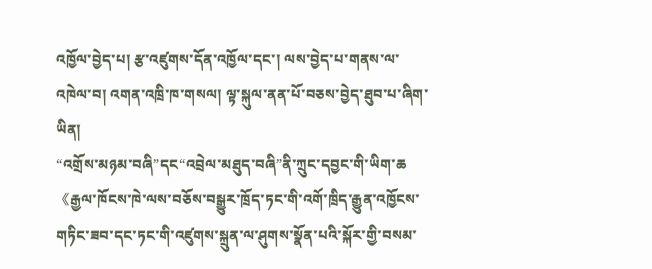འཁྱོལ་བྱེད་པ། རྩ་འཛུགས་དོན་འཁྱོལ་དང་། ལས་བྱེད་པ་གནས་ལ་འཁེལ་བ། འགན་འཁྲི་ཁ་གསལ། ལྟ་སྐུལ་ནན་པོ་བཅས་བྱེད་ཐུབ་པ་ཞིག་ཡིན།
“འགྲོས་མཉམ་བཞི”དང“འབྲེལ་མཐུད་བཞི”ནི་ཀྲུང་དབྱང་གི་ཡིག་ཆ《རྒྱལ་ཁོངས་ཁེ་ལས་བཅོས་བསྒྱུར་ཁྲོད་ཏང་གི་འགོ་ཁྲིད་རྒྱུན་འཁྱོངས་གཏིང་ཟབ་དང་ཏང་གི་འཛུགས་སྐྲུན་ལ་ཤུགས་སྣོན་པའི་སྐོར་གྱི་བསམ་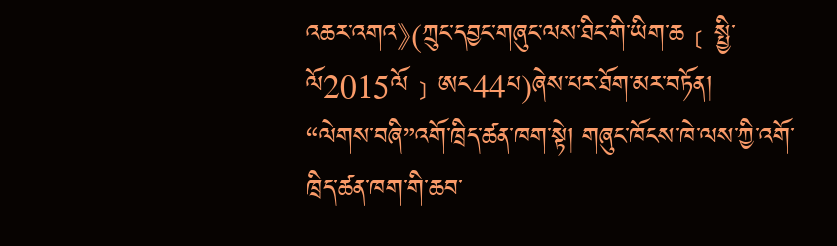འཆར་འགའ》(ཀྲུང་དབྱང་གཞུང་ལས་ཐིང་གི་ཡིག་ཆ﹝སྤྱི་ལོ2015ལོ﹞ཨང44པ)ཞེས་པར་ཐོག་མར་བཏོན།
“ལེགས་བཞི”འགོ་ཁྲིད་ཚན་ཁག་སྟེ། གཞུང་ཁོངས་ཁེ་ལས་ཀྱི་འགོ་ཁྲིད་ཚན་ཁག་གི་ཆབ་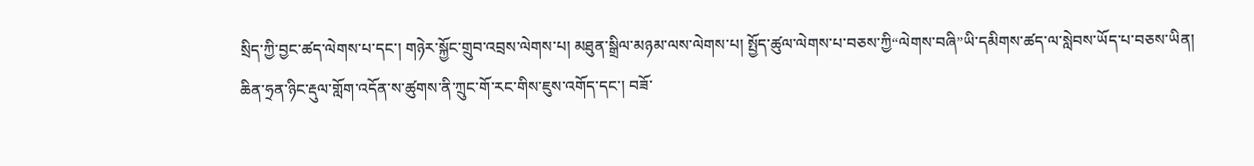སྲིད་ཀྱི་བྱང་ཚད་ལེགས་པ་དང་། གཉེར་སྐྱོང་གྲུབ་འབྲས་ལེགས་པ། མཐུན་སྒྲིལ་མཉམ་ལས་ལེགས་པ། སྤྱོད་ཚུལ་ལེགས་པ་བཅས་ཀྱི“ལེགས་བཞི”ཡི་དམིགས་ཚད་ལ་སླེབས་ཡོད་པ་བཅས་ཡིན།
ཆིན་ཧྲན་ཉིང་རྡུལ་གློག་འདོན་ས་ཚུགས་ནི་ཀྲུང་གོ་རང་གིས་ཇུས་འགོད་དང་། བཟོ་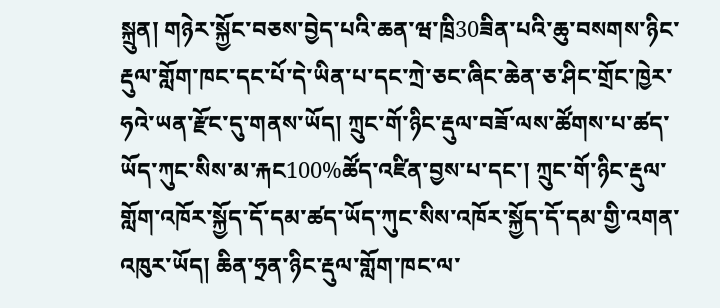སྐྲུན། གཉེར་སྐྱོང་བཅས་བྱེད་པའི་ཆན་ཝ་ཁྲི30ཟིན་པའི་ཆུ་བསགས་ཉིང་རྡུལ་གློག་ཁང་དང་པོ་དེ་ཡིན་པ་དང་ཀྲེ་ཅང་ཞིང་ཆེན་ཅ་ཤིང་གྲོང་ཁྱེར་ཧའེ་ཡན་རྫོང་དུ་གནས་ཡོད། ཀྲུང་གོ་ཉིང་རྡུལ་བཟོ་ལས་ཚོགས་པ་ཚད་ཡོད་ཀུང་སིས་མ་རྐང100%ཚོད་འཛིན་བྱས་པ་དང་། ཀྲུང་གོ་ཉིང་རྡུལ་གློག་འཁོར་སྐྱོད་དོ་དམ་ཚད་ཡོད་ཀུང་སིས་འཁོར་སྐྱོད་དོ་དམ་གྱི་འགན་འཁུར་ཡོད། ཆིན་ཧྲན་ཉིང་རྡུལ་གློག་ཁང་ལ་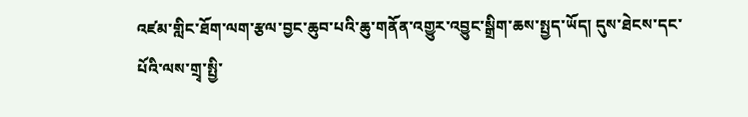འཛམ་གླིང་ཐོག་ལག་རྩལ་བྱང་ཆུབ་པའི་ཆུ་གནོན་འགྱུར་འབྱུང་སྒྲིག་ཆས་སྤྱད་ཡོད། དུས་ཐེངས་དང་པོའི་ལས་གྲྭ་སྤྱི་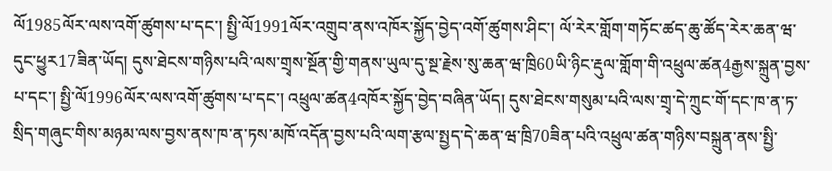ལོ1985ལོར་ལས་འགོ་ཚུགས་པ་དང་། སྤྱི་ལོ1991ལོར་འགྲུབ་ནས་འཁོར་སྐྱོད་བྱེད་འགོ་ཚུགས་ཤིང་། ལོ་རེར་གློག་གཏོང་ཚད་ཆུ་ཚོད་རེར་ཆན་ཝ་དུང་ཕྱུར17ཟིན་ཡོད། དུས་ཐེངས་གཉིས་པའི་ལས་གྲྭས་སྔོན་གྱི་གནས་ཡུལ་དུ་སྔ་རྗེས་སུ་ཆན་ཝ་ཁྲི60ཡི་ཉིང་རྡུལ་གློག་གི་འཕྲུལ་ཚན4རྒྱས་སྐྲུན་བྱས་པ་དང་། སྤྱི་ལོ1996ལོར་ལས་འགོ་ཚུགས་པ་དང་། འཕྲུལ་ཚན4འཁོར་སྐྱོད་བྱེད་བཞིན་ཡོད། དུས་ཐེངས་གསུམ་པའི་ལས་གྲྭ་དེ་ཀྲུང་གོ་དང་ཁ་ན་ཏ་སྲིད་གཞུང་གིས་མཉམ་ལས་བྱས་ནས་ཁ་ན་ཏས་མཁོ་འདོན་བྱས་པའི་ལག་རྩལ་སྤྱད་དེ་ཆན་ཝ་ཁྲི70ཟིན་པའི་འཕྲུལ་ཚན་གཉིས་བསྐྲུན་ནས་སྤྱི་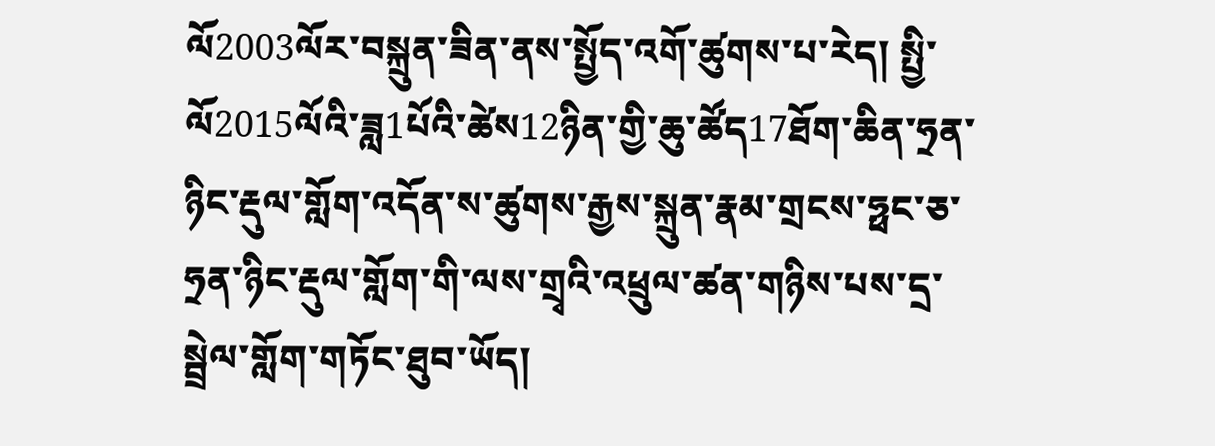ལོ2003ལོར་བསྐྲུན་ཟིན་ནས་སྤྱོད་འགོ་ཚུགས་པ་རེད། སྤྱི་ལོ2015ལོའི་ཟླ1པོའི་ཚེས12ཉིན་གྱི་ཆུ་ཚོད17ཐོག་ཆིན་ཧྲན་ཉིང་རྡུལ་གློག་འདོན་ས་ཚུགས་རྒྱས་སྐྲུན་རྣམ་གྲངས་ཧྥང་ཅ་ཧྲན་ཉིང་རྡུལ་གློག་གི་ལས་གྲྭའི་འཕྲུལ་ཚན་གཉིས་པས་དྲ་སྦྲེལ་གློག་གཏོང་ཐུབ་ཡོད།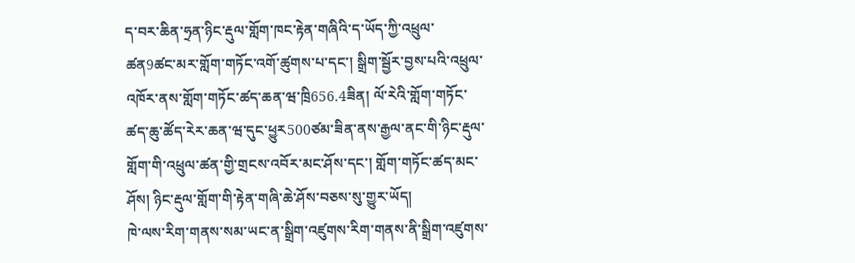ད་བར་ཆིན་ཧྲན་ཉིང་རྡུལ་གློག་ཁང་རྟེན་གཞིའི་ད་ཡོད་ཀྱི་འཕྲུལ་ཚན9ཚང་མར་གློག་གཏོང་འགོ་ཚུགས་པ་དང་། སྒྲིག་སྦྱོར་བྱས་པའི་འཕྲུལ་འཁོར་ནས་གློག་གཏོང་ཚད་ཆན་ཝ་ཁྲི656.4ཟིན། ལོ་རེའི་གློག་གཏོང་ཚད་ཆུ་ཚོད་རེར་ཆན་ཝ་དུང་ཕྱུར500ཙམ་ཟིན་ནས་རྒྱལ་ནང་གི་ཉིང་རྡུལ་གློག་གི་འཕྲུལ་ཚན་གྱི་གྲངས་འབོར་མང་ཤོས་དང་། གློག་གཏོང་ཚད་མང་ཤོས། ཉིང་རྡུལ་གློག་གི་རྟེན་གཞི་ཆེ་ཤོས་བཅས་སུ་གྱུར་ཡོད།
ཁེ་ལས་རིག་གནས་སམ་ཡང་ན་སྒྲིག་འཛུགས་རིག་གནས་ནི་སྒྲིག་འཛུགས་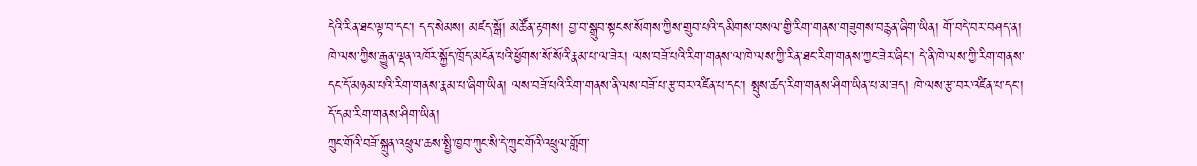དེའི་རིན་ཐང་ལྟ་བ་དང་། དད་སེམས། མཛད་སྒོ། མཚོན་རྟགས། བྱ་བ་སྒྲུབ་སྟངས་སོགས་ཀྱིས་གྲུབ་པའི་དམིགས་བསལ་གྱི་རིག་གནས་གཟུགས་བརྙན་ཞིག་ཡིན། གོ་བདེ་བར་བཤད་ན། ཁེ་ལས་ཀྱིས་རྒྱུན་ལྡན་འཁོར་སྐྱོད་ཁྲོད་མངོན་པའི་ཕྱོགས་སོ་སོའི་རྣམ་པ་ལ་ཟེར། ལས་བཟོ་པའི་རིག་གནས་ལ་ཁེ་ལས་ཀྱི་རིན་ཐང་རིག་གནས་ཀྱང་ཟེར་ཞིང་། དེ་ནི་ཁེ་ལས་ཀྱི་རིག་གནས་དང་དོ་མཉམ་པའི་རིག་གནས་རྣམ་པ་ཞིག་ཡིན། ལས་བཟོ་པའི་རིག་གནས་ནི་ལས་བཟོ་པ་རྩ་བར་འཛིན་པ་དང་། སྤུས་ཚད་རིག་གནས་ཤིག་ཡིན་པ་མ་ཟད། ཁེ་ལས་རྩ་བར་འཛིན་པ་དང་། དོ་དམ་རིག་གནས་ཤིག་ཡིན།
ཀྲུང་གོའི་བཟོ་སྐྲུན་འཕྲུལ་ཆས་སྤྱི་ཁྱབ་ཀུང་སི་དེ་ཀྲུང་གོའི་འཕྲུལ་གློག་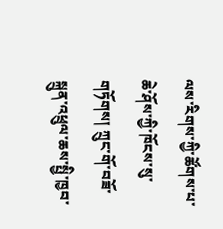ལས་རིགས་ཀྱི་ཚོགས་པ་ཆེ་ཤོས་ཀྱི་ཁོངས་སུ་གཏོགས། ཀྲུང་གོ་བཟོ་སྐྲུན་འཕྲུལ་ཆས་སྤྱི་ཁྱབ་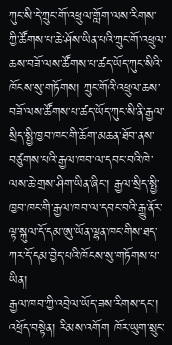ཀུང་སི་དེ་ཀྲུང་གོ་འཕྲུལ་གློག་ལས་རིགས་ཀྱི་ཚོགས་པ་ཆེ་ཤོས་ཡིན་པའི་ཀྲུང་གོ་འཕྲུལ་ཆས་བཟོ་ལས་ཚོགས་པ་ཚད་ཡོད་ཀུང་སིའི་ཁོངས་སུ་གཏོགས། ཀྲུང་གོའི་འཕྲུལ་ཆས་བཟོ་ལས་ཚོགས་པ་ཚད་ཡོད་ཀུང་སི་ནི་རྒྱལ་སྲིད་སྤྱི་ཁྱབ་ཁང་གི་ཆོག་མཆན་ཐོབ་ནས་བཙུགས་པའི་རྒྱལ་ཁབ་ལ་དབང་བའི་ཁེ་ལས་ཆེ་གྲས་ཤིག་ཡིན་ཞིང་། རྒྱལ་སྲིད་སྤྱི་ཁྱབ་ཁང་གི་རྒྱལ་ཁབ་ལ་དབང་བའི་རྒྱུ་ནོར་ལྟ་སྐུལ་དོ་དམ་ཨུ་ཡོན་ལྷན་ཁང་གིས་ཐད་ཀར་དོ་དམ་བྱེད་པའི་ཁོངས་སུ་གཏོགས་པ་ཡིན།
རྒྱལ་ཁབ་ཀྱི་འབྲེལ་ཡོད་ཟས་རིགས་དང་། འཕྲོད་བསྟེན། རིམས་འགོག ཁོར་ཡུག་སྲུང་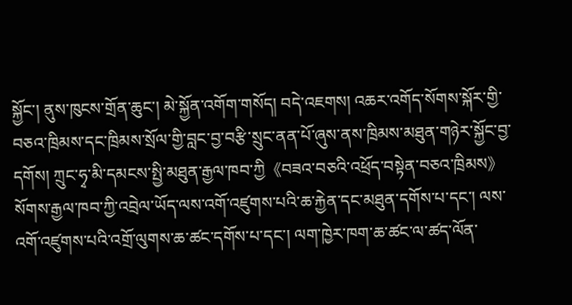སྐྱོང་། ནུས་ཁུངས་གྲོན་ཆུང་། མེ་སྐྱོན་འགོག་གསོད། བདེ་འཇགས། འཆར་འགོད་སོགས་སྐོར་གྱི་བཅའ་ཁྲིམས་དང་ཁྲིམས་སྲོལ་གྱི་བླང་བྱ་བརྩི་སྲུང་ནན་པོ་ཞུས་ནས་ཁྲིམས་མཐུན་གཉེར་སྐྱོང་བྱ་དགོས། ཀྲུང་ཧྭ་མི་དམངས་སྤྱི་མཐུན་རྒྱལ་ཁབ་ཀྱི《བཟའ་བཅའི་འཕྲོད་བསྟེན་བཅའ་ཁྲིམས》སོགས་རྒྱལ་ཁབ་ཀྱི་འབྲེལ་ཡོད་ལས་འགོ་འཛུགས་པའི་ཆ་རྐྱེན་དང་མཐུན་དགོས་པ་དང་། ལས་འགོ་འཛུགས་པའི་འགྲོ་ལུགས་ཆ་ཚང་དགོས་པ་དང་། ལག་ཁྱེར་ཁག་ཆ་ཚང་ལ་ཚད་ལོན་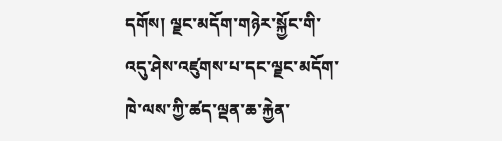དགོས། ལྗང་མདོག་གཉེར་སྐྱོང་གི་འདུ་ཤེས་འཛུགས་པ་དང་ལྗང་མདོག་ཁེ་ལས་ཀྱི་ཚད་ལྡན་ཆ་རྐྱེན་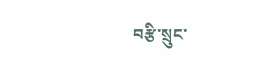བརྩི་སྲུང་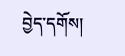བྱེད་དགོས།